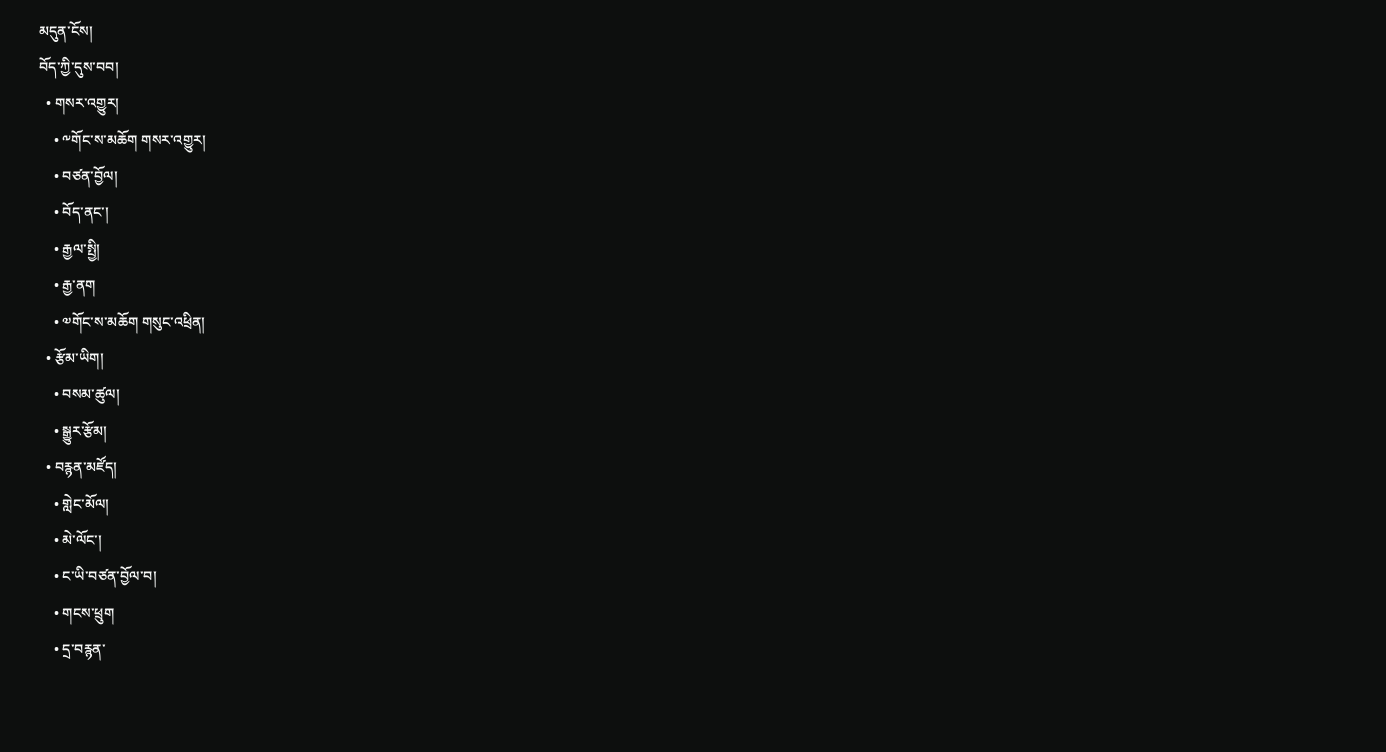མདུན་ངོས།
བོད་ཀྱི་དུས་བབ།
  • གསར་འགྱུར།
    • ༸གོང་ས་མཆོག གསར་འགྱུར།
    • བཙན་བྱོལ།
    • བོད་ནང་།
    • རྒྱལ་སྤྱི།
    • རྒྱ་ནག
    • ༧གོང་ས་མཆོག གསུང་འཕྲིན།
  • རྩོམ་ཡིག།
    • བསམ་ཚུལ།
    • སྒྱུར་རྩོམ།
  • བརྙན་མཛོད།
    • གླེང་མོལ།
    • མེ་ལོང་།
    • ང་ཡི་བཙན་བྱོལ་བ།
    • གངས་ཕྲུག
    • དྲ་བརྙན་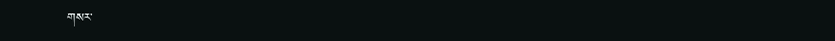གསར་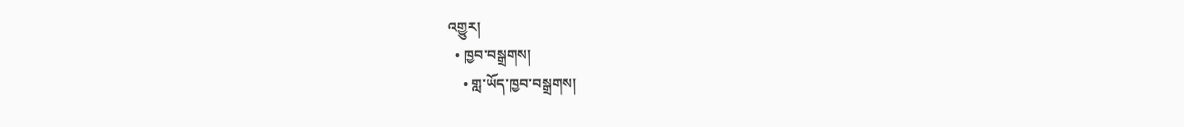འགྱུར།
  • ཁྱབ་བསྒྲགས།
    • གླ་ཡོད་ཁྱབ་བསྒྲགས།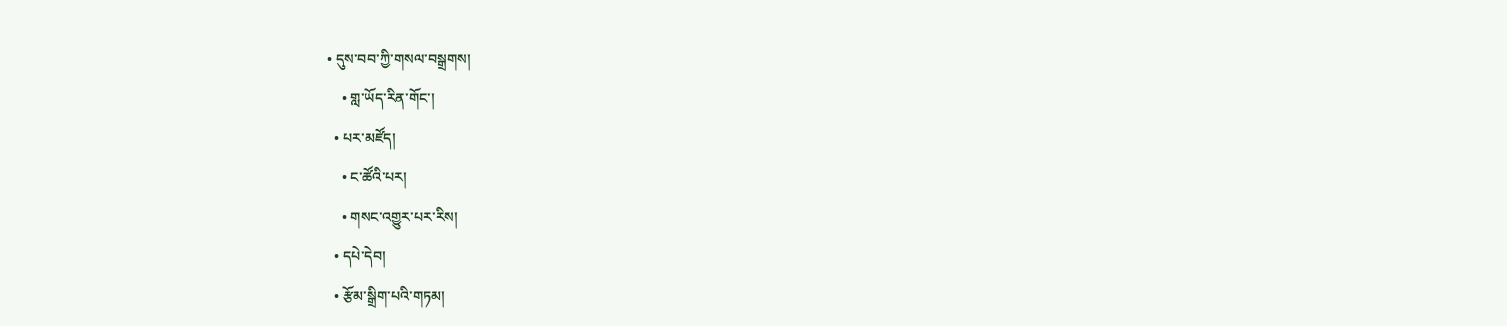• དུས་བབ་ཀྱི་གསལ་བསྒྲགས།
    • གླ་ཡོད་རིན་གོང་།
  • པར་མཛོད།
    • ང་ཚོའི་པར།
    • གསང་འགྱུར་པར་རིས།
  • དཔེ་དེབ།
  • རྩོམ་སྒྲིག་པའི་གཏམ།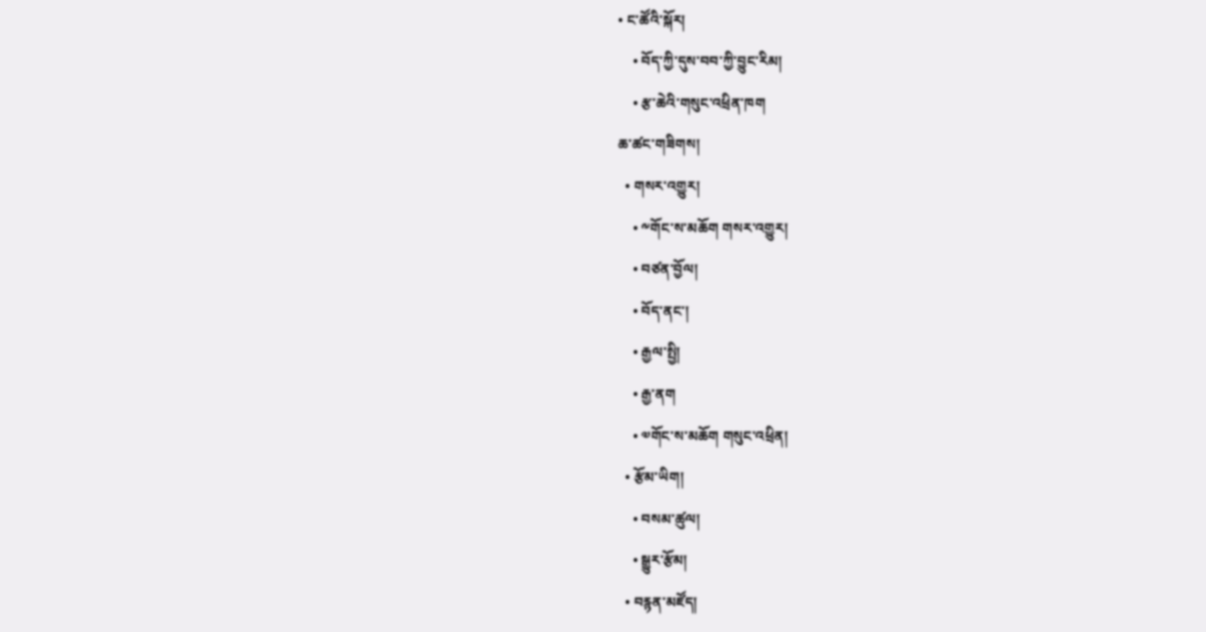• ང་ཚོའི་སྐོར།
    • བོད་ཀྱི་དུས་བབ་ཀྱི་བྱུང་རིམ།
    • རྩ་ཆེའི་གསུང་འཕྲིན་ཁག
ཆ་ཚང་གཟིགས།
  • གསར་འགྱུར།
    • ༸གོང་ས་མཆོག གསར་འགྱུར།
    • བཙན་བྱོལ།
    • བོད་ནང་།
    • རྒྱལ་སྤྱི།
    • རྒྱ་ནག
    • ༧གོང་ས་མཆོག གསུང་འཕྲིན།
  • རྩོམ་ཡིག།
    • བསམ་ཚུལ།
    • སྒྱུར་རྩོམ།
  • བརྙན་མཛོད།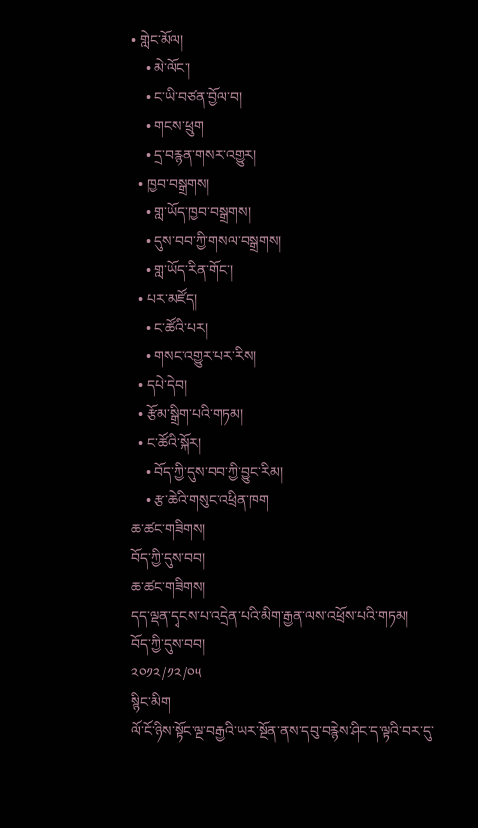• གླེང་མོལ།
    • མེ་ལོང་།
    • ང་ཡི་བཙན་བྱོལ་བ།
    • གངས་ཕྲུག
    • དྲ་བརྙན་གསར་འགྱུར།
  • ཁྱབ་བསྒྲགས།
    • གླ་ཡོད་ཁྱབ་བསྒྲགས།
    • དུས་བབ་ཀྱི་གསལ་བསྒྲགས།
    • གླ་ཡོད་རིན་གོང་།
  • པར་མཛོད།
    • ང་ཚོའི་པར།
    • གསང་འགྱུར་པར་རིས།
  • དཔེ་དེབ།
  • རྩོམ་སྒྲིག་པའི་གཏམ།
  • ང་ཚོའི་སྐོར།
    • བོད་ཀྱི་དུས་བབ་ཀྱི་བྱུང་རིམ།
    • རྩ་ཆེའི་གསུང་འཕྲིན་ཁག
ཆ་ཚང་གཟིགས།
བོད་ཀྱི་དུས་བབ།
ཆ་ཚང་གཟིགས།
དད་ལྡན་དྭངས་པ་འདྲེན་པའི་མིག་རྒྱན་ལས་འཕྲོས་པའི་གཏམ།
བོད་ཀྱི་དུས་བབ།
༢༠༡༢/༡༢/༠༥
སྙིང་མིག
ལོ་ངོ་ཉིས་སྟོང་ལྔ་བརྒྱའི་ཡར་སྔོན་ནས་དབུ་བརྙེས་ཤིང་ད་ལྟའི་བར་དུ་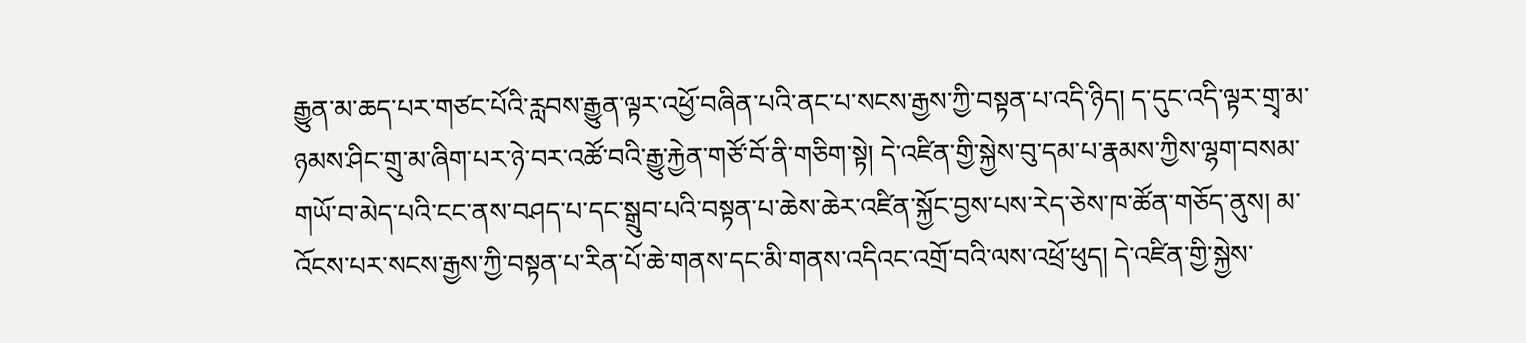རྒྱུན་མ་ཆད་པར་གཙང་པོའི་རླབས་རྒྱུན་ལྟར་འཕྱོ་བཞིན་པའི་ནང་པ་སངས་རྒྱས་ཀྱི་བསྟན་པ་འདི་ཉིད། ད་དུང་འདི་ལྟར་གྲྭ་མ་ཉམས་ཤིང་གྲུ་མ་ཞིག་པར་ཉེ་བར་འཚོ་བའི་རྒྱུ་རྐྱེན་གཙོ་བོ་ནི་གཅིག་སྟེ། དེ་འཛིན་གྱི་སྐྱེས་བུ་དམ་པ་རྣམས་ཀྱིས་ལྷག་བསམ་གཡོ་བ་མེད་པའི་ངང་ནས་བཤད་པ་དང་སྒྲུབ་པའི་བསྟན་པ་ཆེས་ཆེར་འཛིན་སྐྱོང་བྱས་པས་རེད་ཅེས་ཁ་ཚོན་གཅོད་ནུས། མ་འོངས་པར་སངས་རྒྱས་ཀྱི་བསྟན་པ་རིན་པོ་ཆེ་གནས་དང་མི་གནས་འདིའང་འགྲོ་བའི་ལས་འཕྲོ་ཕུད། དེ་འཛིན་གྱི་སྐྱེས་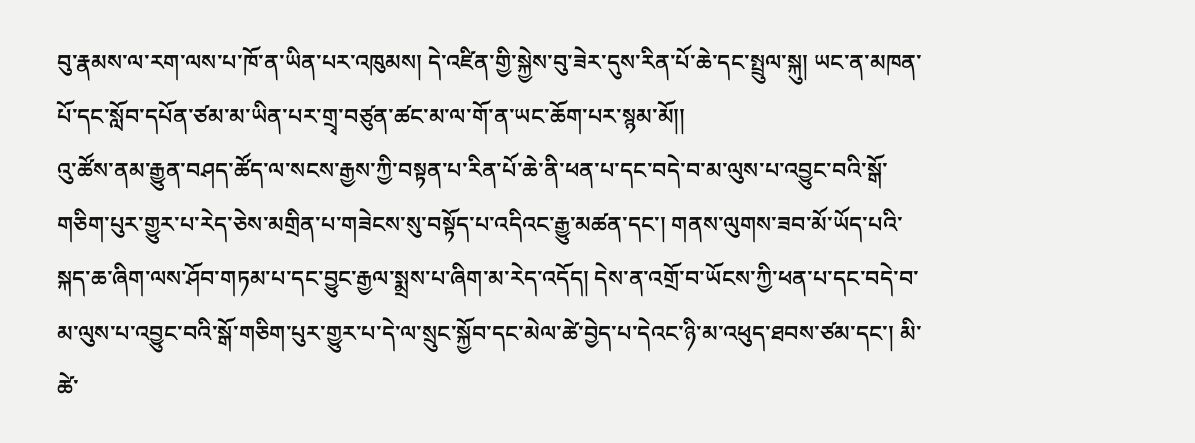བུ་རྣམས་ལ་རག་ལས་པ་ཁོ་ན་ཡིན་པར་འཁུམས། དེ་འཛིན་གྱི་སྐྱེས་བུ་ཟེར་དུས་རིན་པོ་ཆེ་དང་སྤྲུལ་སྐུ། ཡང་ན་མཁན་པོ་དང་སློབ་དཔོན་ཙམ་མ་ཡིན་པར་གྲྭ་བཙུན་ཚང་མ་ལ་གོ་ན་ཡང་ཆོག་པར་སྙམ་མོ།།
འུ་ཚོས་ནམ་རྒྱུན་བཤད་ཚོད་ལ་སངས་རྒྱས་ཀྱི་བསྟན་པ་རིན་པོ་ཆེ་ནི་ཕན་པ་དང་བདེ་བ་མ་ལུས་པ་འབྱུང་བའི་སྒོ་གཅིག་པུར་གྱུར་པ་རེད་ཅེས་མགྲིན་པ་གཟེངས་སུ་བསྟོད་པ་འདིའང་རྒྱུ་མཚན་དང་། གནས་ལུགས་ཟབ་མོ་ཡོད་པའི་སྐད་ཆ་ཞིག་ལས་ཤོབ་གཏམ་པ་དང་བྱུང་རྒྱལ་སྨྲས་པ་ཞིག་མ་རེད་འདོད། དེས་ན་འགྲོ་བ་ཡོངས་ཀྱི་ཕན་པ་དང་བདེ་བ་མ་ལུས་པ་འབྱུང་བའི་སྒོ་གཅིག་པུར་གྱུར་པ་དེ་ལ་སྲུང་སྐྱོབ་དང་མེལ་ཚེ་བྱེད་པ་དེའང་ཉི་མ་འཕུད་ཐབས་ཙམ་དང་། མི་ཚེ་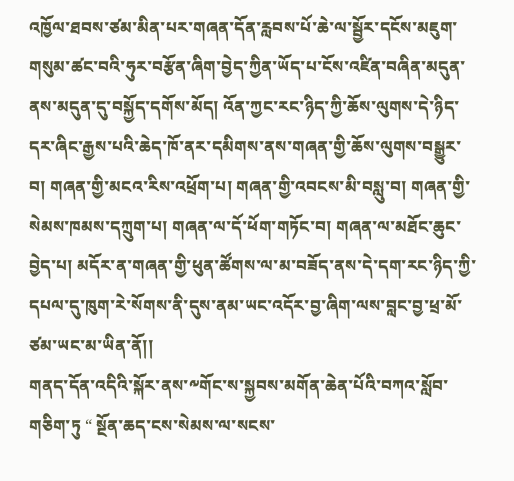འཁྱོལ་ཐབས་ཙམ་མིན་པར་གཞན་དོན་རླབས་པོ་ཆེ་ལ་སྦྱོར་དངོས་མཇུག་གསུམ་ཚང་བའི་ཧུར་བརྩོན་ཞིག་བྱེད་ཀྱིན་ཡོད་པ་ངོས་འཛིན་བཞིན་མདུན་ནས་མདུན་དུ་བསྐྱོད་དགོས་མོད། འོན་ཀྱང་རང་ཉིད་ཀྱི་ཆོས་ལུགས་དེ་ཉིད་དར་ཞིང་རྒྱས་པའི་ཆེད་ཁོ་ནར་དམིགས་ནས་གཞན་གྱི་ཆོས་ལུགས་བསྒྱུར་བ། གཞན་གྱི་མངའ་རིས་འཕྲོག་པ། གཞན་གྱི་འབངས་མི་བསླུ་བ། གཞན་གྱི་སེམས་ཁམས་དཀྲུག་པ། གཞན་ལ་དོ་ཕོག་གཏོང་བ། གཞན་ལ་མཐོང་ཆུང་བྱེད་པ། མདོར་ན་གཞན་གྱི་ཕུན་ཚོགས་ལ་མ་བཟོད་ནས་དེ་དག་རང་ཉིད་ཀྱི་དཔལ་དུ་ཁུག་རེ་སོགས་ནི་དུས་ནམ་ཡང་འདོར་བྱ་ཞིག་ལས་བླང་བྱ་ཕྲ་མོ་ཙམ་ཡང་མ་ཡིན་ནོ།།
གནད་དོན་འདིའི་སྐོར་ནས་༸གོང་ས་སྐྱབས་མགོན་ཆེན་པོའི་བཀའ་སློབ་གཅིག་ཏུ “ སྔོན་ཆད་ངས་སེམས་ལ་སངས་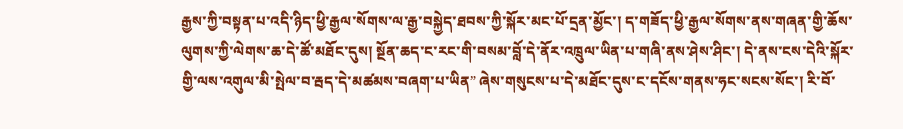རྒྱས་ཀྱི་བསྟན་པ་འདི་ཉིད་ཕྱི་རྒྱལ་སོགས་ལ་རྒྱ་བསྐྱེད་ཐབས་ཀྱི་སྐོར་མང་པོ་དྲན་མྱོང་། ད་གཟོད་ཕྱི་རྒྱལ་སོགས་ནས་གཞན་གྱི་ཆོས་ལུགས་ཀྱི་ལེགས་ཆ་དེ་ཚོ་མཐོང་དུས། སྔོན་ཆད་ང་རང་གི་བསམ་བློ་དེ་ནོར་འཁྲུལ་ཡིན་པ་གཞི་ནས་ཤེས་ཤིང་། དེ་ནས་ངས་དེའི་སྐོར་གྱི་ལས་འགུལ་མི་སྤེལ་བ་རྦད་དེ་མཚམས་བཞག་པ་ཡིན” ཞེས་གསུངས་པ་དེ་མཐོང་དུས་ང་དངོས་གནས་ཧང་སངས་སོང་། རི་བོ་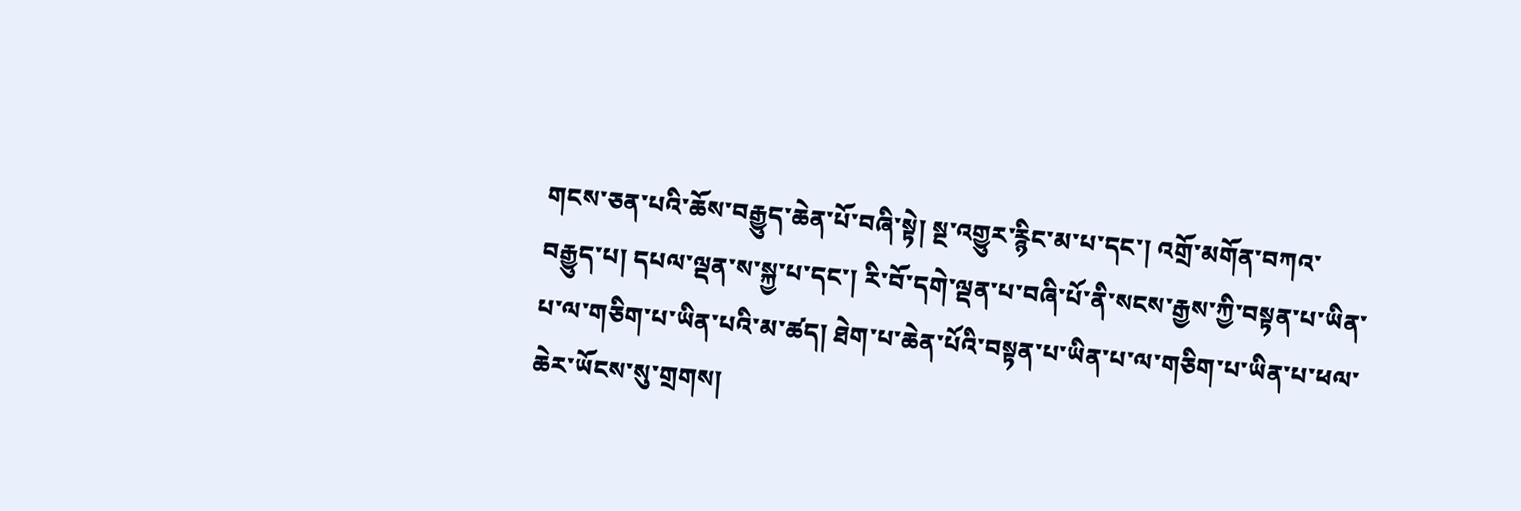གངས་ཅན་པའི་ཆོས་བརྒྱུད་ཆེན་པོ་བཞི་སྟེ། སྔ་འགྱུར་རྙིང་མ་པ་དང་། འགྲོ་མགོན་བཀའ་བརྒྱུད་པ། དཔལ་ལྡན་ས་སྐྱ་པ་དང་། རི་བོ་དགེ་ལྡན་པ་བཞི་པོ་ནི་སངས་རྒྱས་ཀྱི་བསྟན་པ་ཡིན་པ་ལ་གཅིག་པ་ཡིན་པའི་མ་ཚད། ཐེག་པ་ཆེན་པོའི་བསྟན་པ་ཡིན་པ་ལ་གཅིག་པ་ཡིན་པ་ཕལ་ཆེར་ཡོངས་སུ་གྲགས།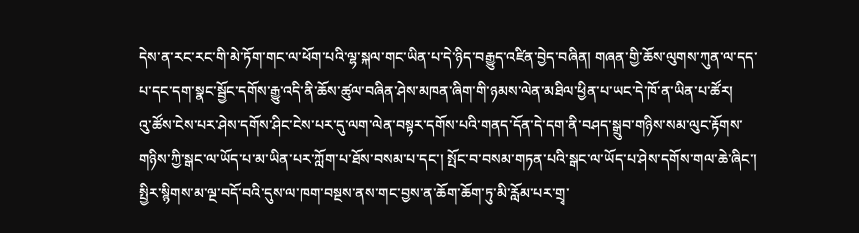དེས་ན་རང་རང་གི་མེ་ཏོག་གང་ལ་ཕོག་པའི་ལྷ་སྐལ་གང་ཡིན་པ་དེ་ཉིད་བརྒྱུད་འཛིན་བྱེད་བཞིན། གཞན་གྱི་ཆོས་ལུགས་ཀུན་ལ་དད་པ་དང་དག་སྣང་སྦྱོང་དགོས་རྒྱུ་འདི་ནི་ཆོས་ཚུལ་བཞིན་ཤེས་མཁན་ཞིག་གི་ཉམས་ལེན་མཐིལ་ཕྱིན་པ་ཡང་དེ་ཁོ་ན་ཡིན་པ་ཚོར།
འུ་ཚོས་ངེས་པར་ཤེས་དགོས་ཤིང་ངེས་པར་དུ་ལག་ལེན་བསྟར་དགོས་པའི་གནད་དོན་དེ་དག་ནི་བཤད་སྒྲུབ་གཉིས་སམ་ལུང་རྟོགས་གཉིས་ཀྱི་སྒང་ལ་ཡོད་པ་མ་ཡིན་པར་ཀློག་པ་ཐོས་བསམ་པ་དང་། སྤོང་བ་བསམ་གཏན་པའི་སྒང་ལ་ཡོད་པ་ཤེས་དགོས་གལ་ཆེ་ཞིང་། སྤྱིར་སྙིགས་མ་ལྔ་བདོ་བའི་དུས་ལ་ཁག་བསྔས་ནས་གང་བྱས་ན་ཆོག་ཆོག་ཏུ་མི་རློམ་པར་གྲྭ་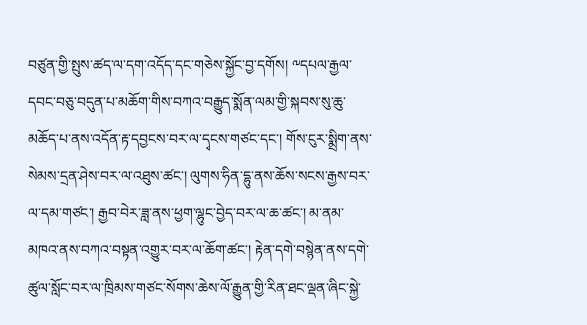བཙུན་གྱི་སྤུས་ཚད་ལ་དག་འདོད་དང་གཅེས་སྐྱོང་བྱ་དགོས། ༸དཔལ་རྒྱལ་དབང་བཅུ་བདུན་པ་མཆོག་གིས་བཀའ་བརྒྱུད་སྨོན་ལམ་གྱི་སྐབས་སུ་ཆུ་མཆོད་པ་ནས་འདོན་རྟ་དབྱངས་བར་ལ་དྭངས་གཙང་དང་། གོས་ངུར་སྨྲིག་ནས་སེམས་དྲན་ཤེས་བར་ལ་འཐུས་ཚང་། ལུགས་ཧིན་དྷུ་ནས་ཆོས་སངས་རྒྱས་བར་ལ་དམ་གཙང་། རྒྱབ་བེར་ཟླ་ནས་ཕྱག་ལྷུང་བྱེད་བར་ལ་ཆ་ཚང་། མ་ནམ་མཁའ་ནས་བཀའ་བསྟན་འགྱུར་བར་ལ་ཆོག་ཚང་། རྟེན་དགེ་བསྙེན་ནས་དགེ་ཚུལ་སློང་བར་ལ་ཁྲིམས་གཙང་སོགས་ཆེས་ལོ་རྒྱུན་གྱི་རིན་ཐང་ལྡན་ཞིང་སྐྱེ་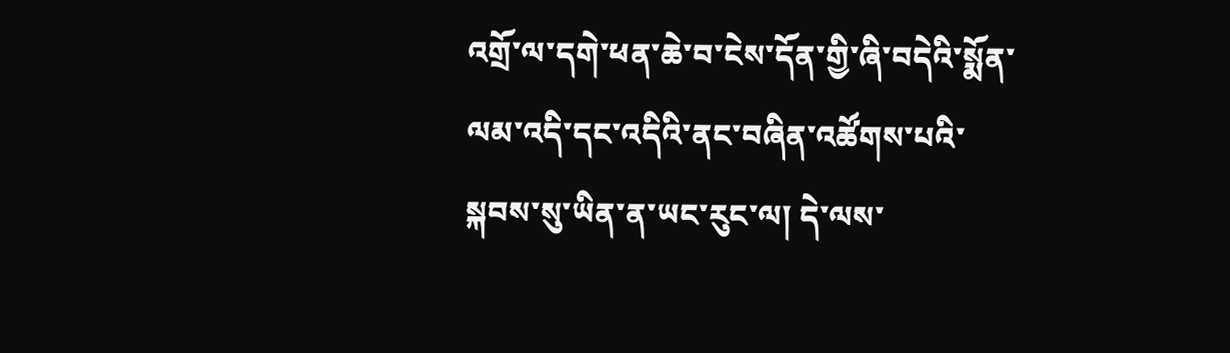འགྲོ་ལ་དགེ་ཕན་ཆེ་བ་ངེས་དོན་གྱི་ཞི་བདེའི་སྨོན་ལམ་འདི་དང་འདིའི་ནང་བཞིན་འཚོགས་པའི་སྐབས་སུ་ཡིན་ན་ཡང་རུང་ལ། དེ་ལས་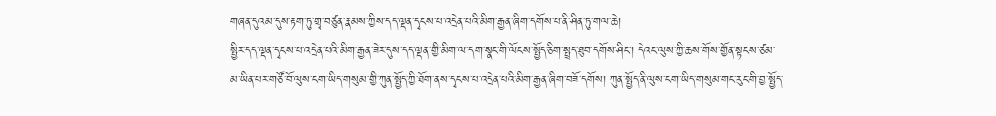གཞན་དུའམ་དུས་རྟག་ཏུ་གྲྭ་བཙུན་རྣམས་ཀྱིས་དད་ལྡན་དྭངས་པ་འདྲེན་པའི་མིག་རྒྱན་ཞིག་དགོས་པ་ནི་ཤིན་ཏུ་གལ་ཆེ།
སྤྱིར་དད་ལྡན་དྭངས་པ་འདྲེན་པའི་མིག་རྒྱན་ཟེར་དུས་དད་ལྡན་གྱི་མིག་ལ་དག་སྣང་གི་ལོངས་སྤྱོད་ཅིག་སྤྲད་ཐུབ་དགོས་ཤིང་། དེའང་ལུས་ཀྱི་ཆས་གོས་གྱོན་སྟངས་ཙམ་མ་ཡིན་པར་གཙོ་བོ་ལུས་ངག་ཡིད་གསུམ་གྱི་ཀུན་སྤྱོད་ཀྱི་ཐོག་ནས་དྭངས་པ་འདྲེན་པའི་མིག་རྒྱན་ཞིག་བཟོ་དགོས། ཀུན་སྤྱོད་ནི་ལུས་ངག་ཡིད་གསུམ་གང་རུང་གི་བྱ་སྤྱོད་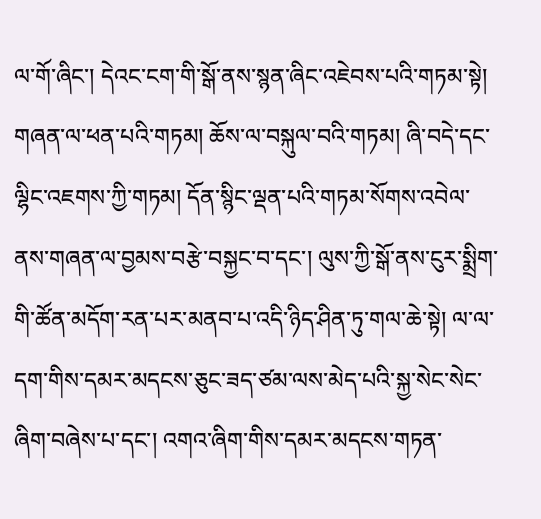ལ་གོ་ཞིང་། དེའང་ངག་གི་སྒོ་ནས་སྙན་ཞིང་འཇེབས་པའི་གཏམ་སྟེ། གཞན་ལ་ཕན་པའི་གཏམ། ཆོས་ལ་བསྐུལ་བའི་གཏམ། ཞི་བདེ་དང་ལྷིང་འཇགས་ཀྱི་གཏམ། དོན་སྙིང་ལྡན་པའི་གཏམ་སོགས་འབེལ་ནས་གཞན་ལ་བྱམས་བརྩེ་བསྐྱང་བ་དང་། ལུས་ཀྱི་སྒོ་ནས་ངུར་སྨྲིག་གི་ཚོན་མདོག་རན་པར་མནབ་པ་འདི་ཉིད་ཤིན་ཏུ་གལ་ཆེ་སྟེ། ལ་ལ་དག་གིས་དམར་མདངས་ཅུང་ཟད་ཙམ་ལས་མེད་པའི་སྐྱ་སེང་སེང་ཞིག་བཞེས་པ་དང་། འགའ་ཞིག་གིས་དམར་མདངས་གཏན་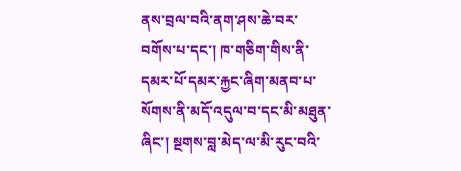ནས་བྲལ་བའི་ནག་ཤས་ཆེ་བར་བགོས་པ་དང་། ཁ་གཅིག་གིས་ནི་དམར་པོ་དམར་རྐྱང་ཞིག་མནབ་པ་སོགས་ནི་མདོ་འདུལ་བ་དང་མི་མཐུན་ཞིང་། སྔགས་བླ་མེད་ལ་མི་རུང་བའི་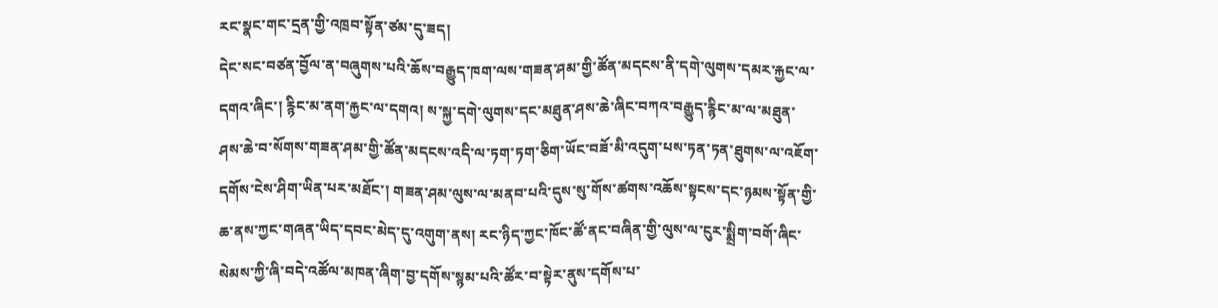རང་སྣང་གང་དྲན་གྱི་འཁྲབ་སྟོན་ཙམ་དུ་ཟད།
དེང་སང་བཙན་བྱོལ་ན་བཞུགས་པའི་ཆོས་བརྒྱུད་ཁག་ལས་གཟན་ཤམ་གྱི་ཚོན་མདངས་ནི་དགེ་ལུགས་དམར་རྐྱང་ལ་དགའ་ཞིང་། རྙིང་མ་ནག་རྐྱང་ལ་དགའ། ས་སྐྱ་དགེ་ལུགས་དང་མཐུན་ཤས་ཆེ་ཞིང་བཀའ་བརྒྱུད་རྙིང་མ་ལ་མཐུན་ཤས་ཆེ་བ་སོགས་གཟན་ཤམ་གྱི་ཚོན་མདངས་འདི་ལ་ཏག་ཏག་ཅིག་ཡོང་བཟོ་མི་འདུག་པས་ཏན་ཏན་ཐུགས་ལ་འཇོག་དགོས་ངེས་ཤིག་ཡིན་པར་མཐོང་། གཟན་ཤམ་ལུས་ལ་མནབ་པའི་དུས་སུ་གོས་ཚགས་འཆོས་སྟངས་དང་ཉམས་སྟོན་གྱི་ཆ་ནས་ཀྱང་གཞན་ཡིད་དབང་མེད་དུ་འགུག་ནས། རང་ཉིད་ཀྱང་ཁོང་ཚོ་ནང་བཞིན་གྱི་ལུས་ལ་ངུར་སྨྲིག་བགོ་ཞིང་སེམས་ཀྱི་ཞི་བདེ་འཚོལ་མཁན་ཞིག་བྱ་དགོས་སྙམ་པའི་ཚོར་བ་སྟེར་ནུས་དགོས་པ་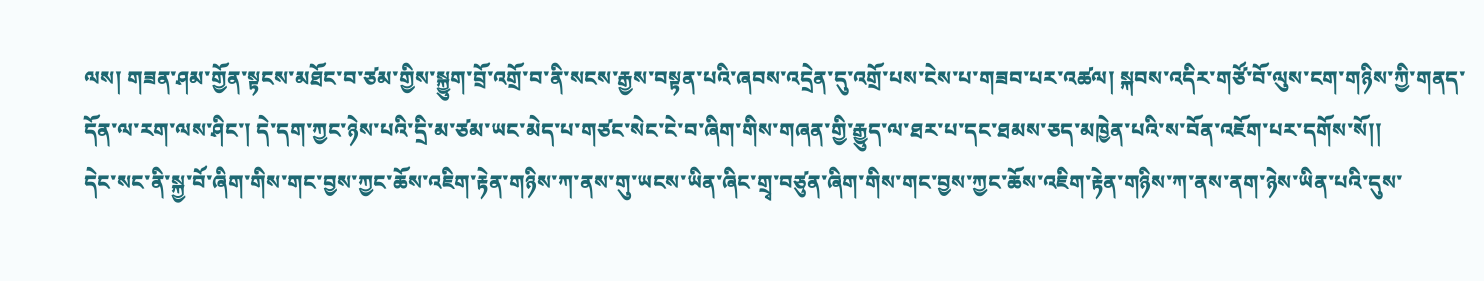ལས། གཟན་ཤམ་གྱོན་སྟངས་མཐོང་བ་ཙམ་གྱིས་སྐྱུག་བྲོ་འགྲོ་བ་ནི་སངས་རྒྱས་བསྟན་པའི་ཞབས་འདྲེན་དུ་འགྲོ་པས་ངེས་པ་གཟབ་པར་འཚལ། སྐབས་འདིར་གཙོ་བོ་ལུས་ངག་གཉིས་ཀྱི་གནད་དོན་ལ་རག་ལས་ཤིང་། དེ་དག་ཀྱང་ཉེས་པའི་དྲི་མ་ཙམ་ཡང་མེད་པ་གཙང་སེང་ངེ་བ་ཞིག་གིས་གཞན་གྱི་རྒྱུད་ལ་ཐར་པ་དང་ཐམས་ཅད་མཁྱེན་པའི་ས་བོན་འཇོག་པར་དགོས་སོ།།
དེང་སང་ནི་སྐྱ་བོ་ཞིག་གིས་གང་བྱས་ཀྱང་ཆོས་འཇིག་རྟེན་གཉིས་ཀ་ནས་གུ་ཡངས་ཡིན་ཞིང་གྲྭ་བཙུན་ཞིག་གིས་གང་བྱས་ཀྱང་ཆོས་འཇིག་རྟེན་གཉིས་ཀ་ནས་ནག་ཉེས་ཡིན་པའི་དུས་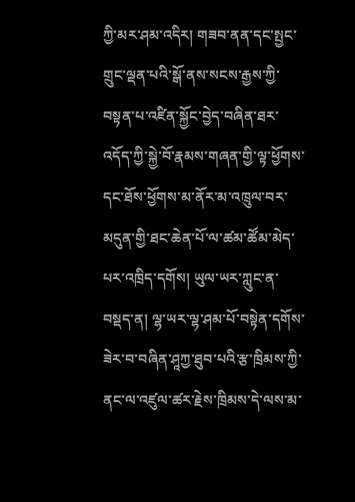ཀྱི་མར་ཤམ་འདིར། གཟབ་ནན་དང་སྤྱང་གྲུང་ལྡན་པའི་སྒོ་ནས་སངས་རྒྱས་ཀྱི་བསྟན་པ་འཛིན་སྐྱོང་བྱེད་བཞིན་ཐར་འདོད་ཀྱི་སྐྱེ་བོ་རྣམས་གཞན་གྱི་ལྟ་ཕྱོགས་དང་ཐོས་ཕྱོགས་མ་ནོར་མ་འཁྲུལ་བར་མདུན་གྱི་ཐང་ཆེན་པོ་ལ་ཚམ་ཚོམ་མེད་པར་འཁྲིད་དགོས། ཡུལ་ཡར་ཀླུང་ན་བསྡད་ན། ལྷ་ཡར་ལྷ་ཤམ་པོ་བསྟེན་དགོས་ཟེར་བ་བཞིན་ཤཱཀྱ་ཐུབ་པའི་རྩ་ཁྲིམས་ཀྱི་ནང་ལ་འཛུལ་ཚར་རྗེས་ཁྲིམས་དེ་ལས་མ་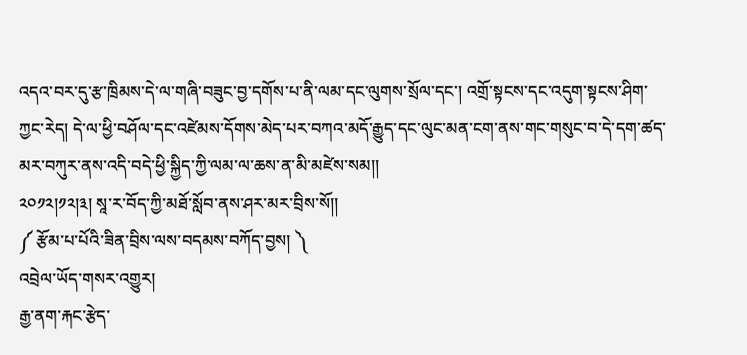འདའ་བར་དུ་རྩ་ཁྲིམས་དེ་ལ་གཞི་བཟུང་བྱ་དགོས་པ་ནི་ལམ་དང་ལུགས་སྲོལ་དང་། འགྲོ་སྟངས་དང་འདུག་སྟངས་ཤིག་ཀྱང་རེད། དེ་ལ་ཕྱི་བཤོལ་དང་འཛེམས་དོགས་མེད་པར་བཀའ་མདོ་རྒྱུད་དང་ལུང་མན་ངག་ནས་གང་གསུང་བ་དེ་དག་ཚད་མར་བཀུར་ནས་འདི་བདེ་ཕྱི་སྐྱིད་ཀྱི་ལམ་ལ་ཆས་ན་མི་མཛེས་སམ།།
༢༠༡༢།༡༢།༣། སཱ་ར་བོད་ཀྱི་མཐོ་སློབ་ནས་ཤར་མར་བྲིས་སོ།།
༼ རྩོམ་པ་པོའི་ཟིན་བྲིས་ལས་བདམས་བཀོད་བྱས། ༽
འབྲེལ་ཡོད་གསར་འགྱུར།
རྒྱ་ནག་རྐང་རྩེད་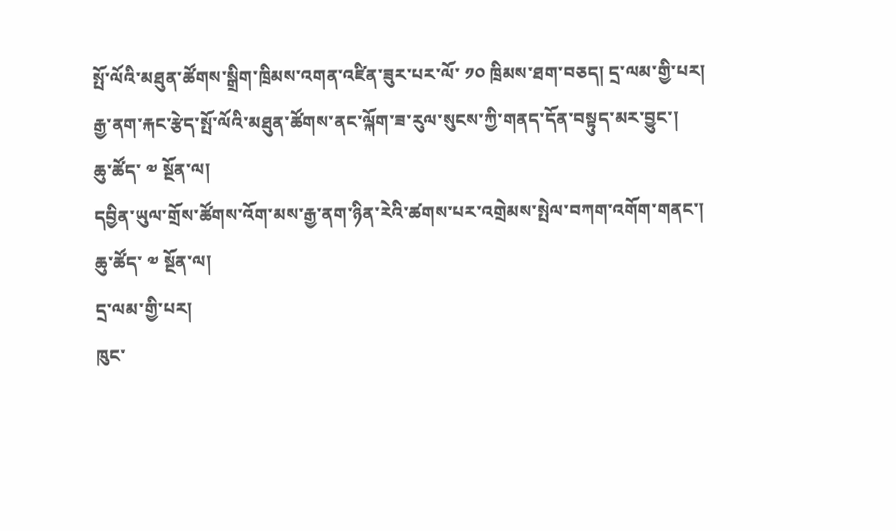སྤོ་ལོའི་མཐུན་ཚོགས་སྒྲིག་ཁྲིམས་འགན་འཛིན་ཟུར་པར་ལོ་ ༡༠ ཁྲིམས་ཐག་བཅད། དྲ་ལམ་གྱི་པར།
རྒྱ་ནག་རྐང་རྩེད་སྤོ་ལོའི་མཐུན་ཚོགས་ནང་ལྐོག་ཟ་རུལ་སུངས་ཀྱི་གནད་དོན་བསྟུད་མར་བྱུང་།
ཆུ་ཚོད་ ༧ སྔོན་ལ།
དབྱིན་ཡུལ་གྲོས་ཚོགས་འོག་མས་རྒྱ་ནག་ཉིན་རེའི་ཚགས་པར་འགྲེམས་སྤེལ་བཀག་འགོག་གནང་།
ཆུ་ཚོད་ ༧ སྔོན་ལ།
དྲ་ལམ་གྱི་པར།
ཁུང་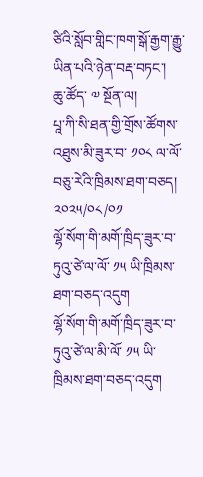ཙིའི་སློབ་གླིང་ཁག་སྒོ་རྒྱག་རྒྱུ་ཡིན་པའི་ཉེན་བརྡ་བཏང་།
ཆུ་ཚོད་ ༧ སྔོན་ལ།
པཱ་ཀི་སི་ཐན་གྱི་གྲོས་ཚོགས་འཐུས་མི་ཟུར་བ་ ༡༠༨ ལ་ལོ་བཅུ་རེའི་ཁྲིམས་ཐག་བཅད།
༢༠༢༥/༠༨/༠༡
ལྷོ་སོག་གི་མགོ་ཁྲིད་ཟུར་བ་ཏུའུ་ཙེ་ལ་ལོ་ ༡༥ ཡི་ཁྲིམས་ཐག་བཅད་འདུག
ལྷོ་སོག་གི་མགོ་ཁྲིད་ཟུར་བ་ཏུའུ་ཙེ་ལ་མི་ལོ་ ༡༥ ཡི་ཁྲིམས་ཐག་བཅད་འདུག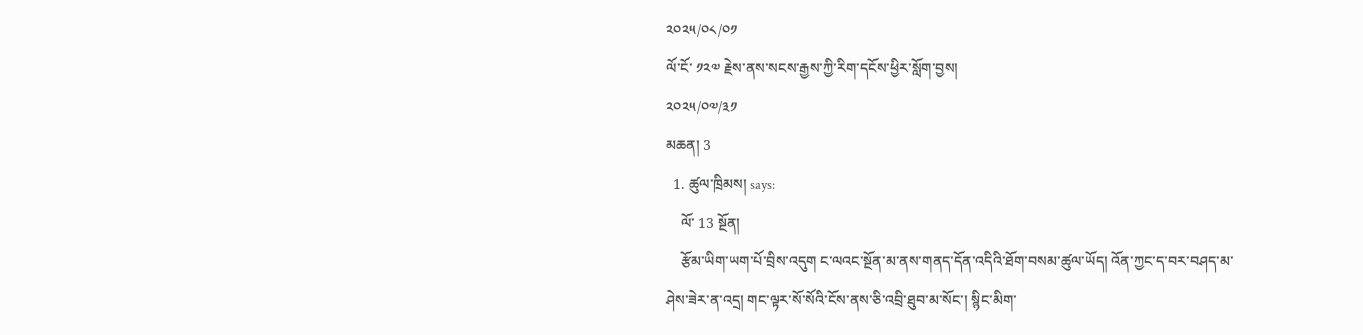༢༠༢༥/༠༨/༠༡
ལོ་ངོ་ ༡༢༧ རྗེས་ནས་སངས་རྒྱས་ཀྱི་རིག་དངོས་ཕྱིར་སློག་བྱས།
༢༠༢༥/༠༧/༣༡
མཆན། 3
  1. ཚུལ་ཁྲིམས། says:
    ལོ་ 13 སྔོན།
    རྩོམ་ཡིག་ཡག་པོ་བྲིས་འདུག ང་ལའང་སྔོན་མ་ནས་གནད་དོན་འདིའི་ཐོག་བསམ་ཚུལ་ཡོད། འོན་ཀྱང་ད་བར་བཤད་མ་ཤེས་ཟེར་ན་འདྲ། གང་ལྟར་སོ་སོའི་ངོས་ནས་ཅི་འབྲི་ཐུབ་མ་སོང་། སྙིང་མིག་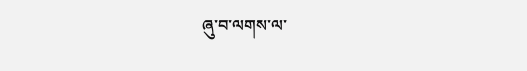ཞུ་བ་ལགས་ལ་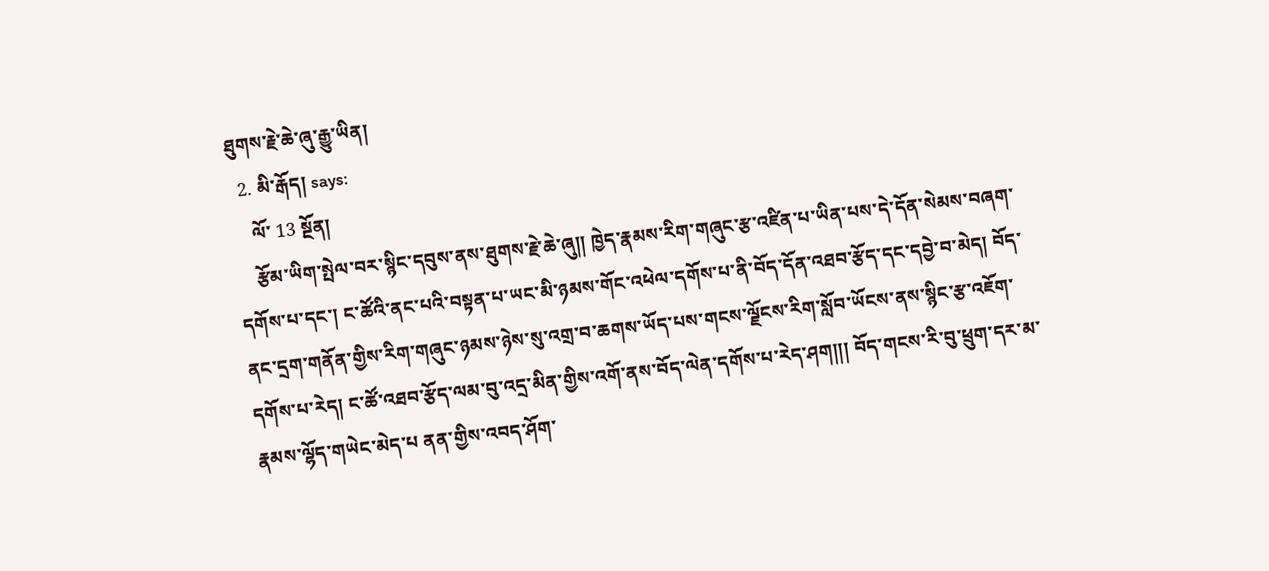ཐུགས་རྗེ་ཆེ་ཞུ་རྒྱུ་ཡིན།
  2. མི་རྒོད། says:
    ལོ་ 13 སྔོན།
    རྩོམ་ཡིག་སྤེལ་བར་སྙིང་དབུས་ནས་ཐུགས་རྗེ་ཆེ་ཞུ།། ཁྱེད་རྣམས་རིག་གཞུང་རྩ་འཛིན་པ་ཡིན་པས་དེ་དོན་སེམས་བཞག་དགོས་པ་དང་། ང་ཚོའི་ནང་པའི་བསྟན་པ་ཡང་མི་ཉམས་གོང་འཕེལ་དགོས་པ་ནི་བོད་དོན་འཐབ་རྩོད་དང་དབྱེ་བ་མེད། བོད་ནང་དྲག་གནོན་གྱིས་རིག་གཞུང་ཉམས་ཉེས་སུ་འགྲ་བ་ཆགས་ཡོད་པས་གངས་ལྗོངས་རིག་སློབ་ཡོངས་ནས་སྙིང་རྩ་འཇོག་དགོས་པ་རེད། ང་ཚོ་འཐབ་རྩོད་ལམ་བུ་འདྲ་མིན་གྱིས་འགོ་ནས་བོད་ལེན་དགོས་པ་རེད་ཤག།།། བོད་གངས་རི་བུ་ཕྲུག་དར་མ་རྣམས་ལྷོད་གཡེང་མེད་པ ནན་གྱིས་འབད་ཤོག་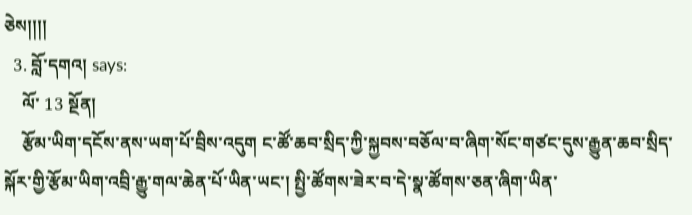ཅེས།།།།
  3. བློ་དགའ། says:
    ལོ་ 13 སྔོན།
    རྩོམ་ཡིག་དངོས་ནས་ཡག་པོ་བྲིས་འདུག ང་ཚོ་ཆབ་སྲིད་ཀྱི་སྐྱབས་བཅོལ་བ་ཞིག་སོང་གཙང་དུས་རྒྱུན་ཆབ་སྲིད་སྐོར་གྱི་རྩོམ་ཡིག་འབྲི་རྒྱུ་གལ་ཆེན་པོ་ཡིན་ཡང་། སྤྱི་ཚོགས་ཟེར་བ་དེ་སྣ་ཚོགས་ཅན་ཞིག་ཡིན་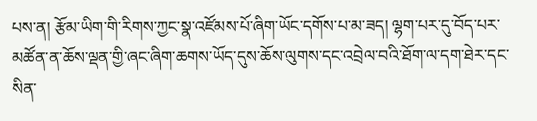པས་ན། རྩོམ་ཡིག་གི་རིགས་ཀྱང་སྣ་འཛོམས་པོ་ཞིག་ཡོང་དགོས་པ་མ་ཟད། ལྷག་པར་དུ་བོད་པར་མཚོན་ན་ཆོས་ལྡན་གྱི་ཞང་ཞིག་ཆགས་ཡོད་དུས་ཆོས་ལུགས་དང་འབྲེལ་བའི་ཐོག་ལ་དག་ཐེར་དང་སིན་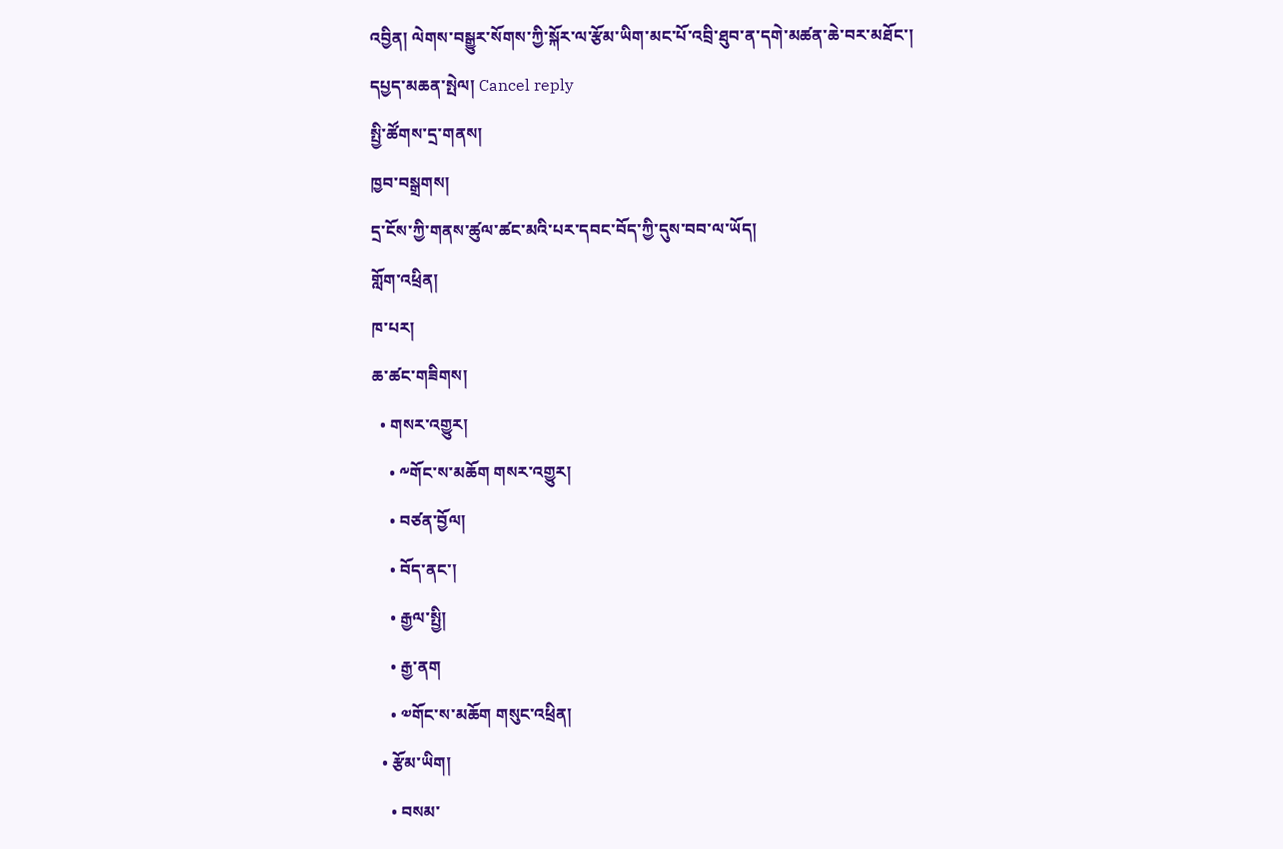འབྱིན། ལེགས་བསྒྱུར་སོགས་ཀྱི་སྐོར་ལ་རྩོམ་ཡིག་མང་པོ་འབྲི་ཐུབ་ན་དགེ་མཚན་ཆེ་བར་མཐོང་།
དཔྱད་མཆན་སྤེལ། Cancel reply
སྤྱི་ཚོགས་དྲ་གནས།
ཁྱབ་བསྒྲགས།
དྲ་ངོས་ཀྱི་གནས་ཚུལ་ཚང་མའི་པར་དབང་བོད་ཀྱི་དུས་བབ་ལ་ཡོད།
གློག་འཕྲིན།
ཁ་པར།
ཆ་ཚང་གཟིགས།
  • གསར་འགྱུར།
    • ༸གོང་ས་མཆོག གསར་འགྱུར།
    • བཙན་བྱོལ།
    • བོད་ནང་།
    • རྒྱལ་སྤྱི།
    • རྒྱ་ནག
    • ༧གོང་ས་མཆོག གསུང་འཕྲིན།
  • རྩོམ་ཡིག།
    • བསམ་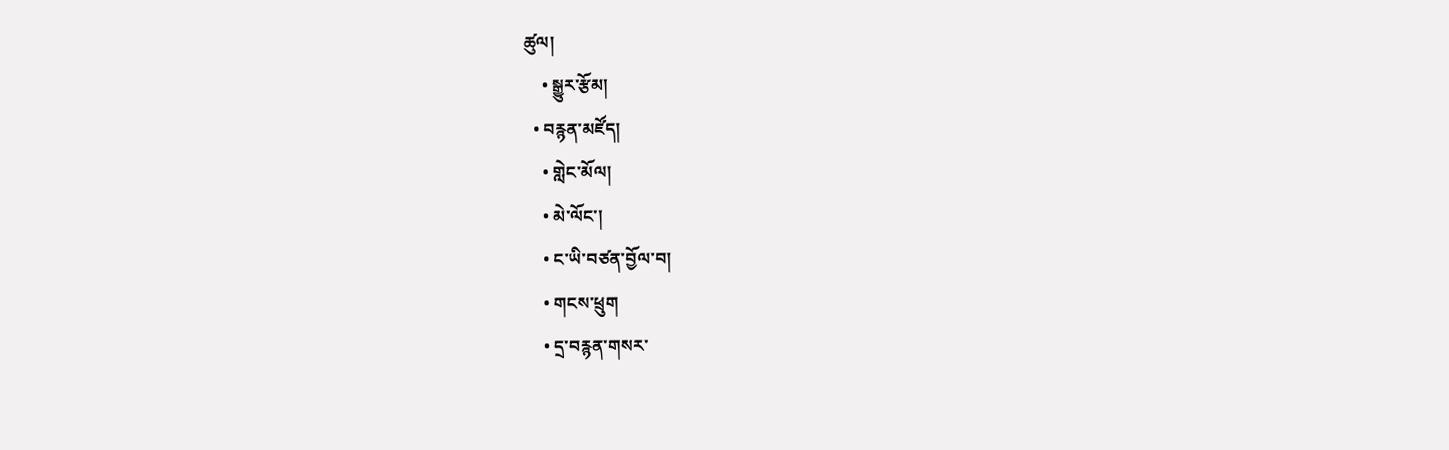ཚུལ།
    • སྒྱུར་རྩོམ།
  • བརྙན་མཛོད།
    • གླེང་མོལ།
    • མེ་ལོང་།
    • ང་ཡི་བཙན་བྱོལ་བ།
    • གངས་ཕྲུག
    • དྲ་བརྙན་གསར་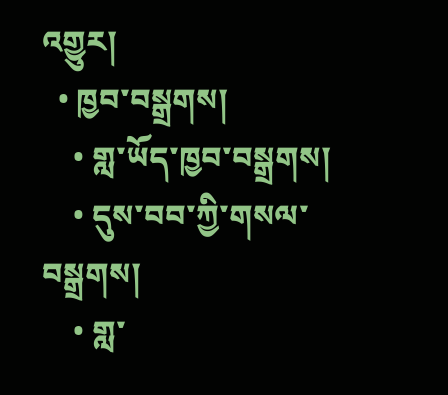འགྱུར།
  • ཁྱབ་བསྒྲགས།
    • གླ་ཡོད་ཁྱབ་བསྒྲགས།
    • དུས་བབ་ཀྱི་གསལ་བསྒྲགས།
    • གླ་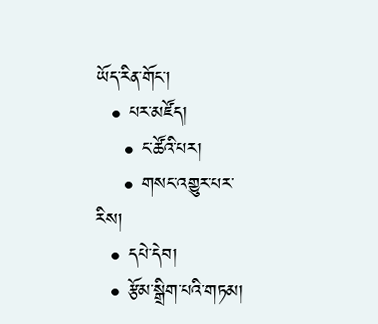ཡོད་རིན་གོང་།
  • པར་མཛོད།
    • ང་ཚོའི་པར།
    • གསང་འགྱུར་པར་རིས།
  • དཔེ་དེབ།
  • རྩོམ་སྒྲིག་པའི་གཏམ།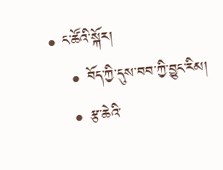• ང་ཚོའི་སྐོར།
    • བོད་ཀྱི་དུས་བབ་ཀྱི་བྱུང་རིམ།
    • རྩ་ཆེའི་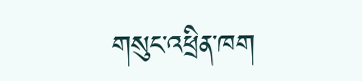གསུང་འཕྲིན་ཁག